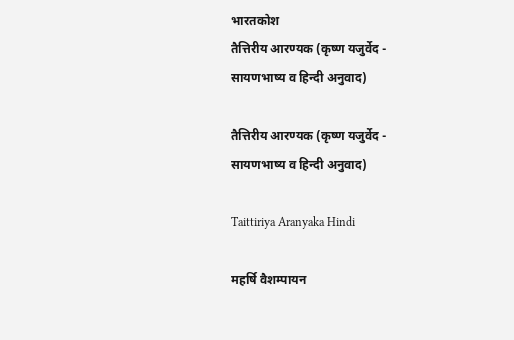भारतकोश
तैत्तिरीय आरण्यक (कृष्ण यजुर्वेद - सायणभाष्य व हिन्दी अनुवाद)

तैत्तिरीय आरण्यक (कृष्ण यजुर्वेद - सायणभाष्य व हिन्दी अनुवाद)

Taittiriya Aranyaka Hindi

महर्षि वैशम्पायन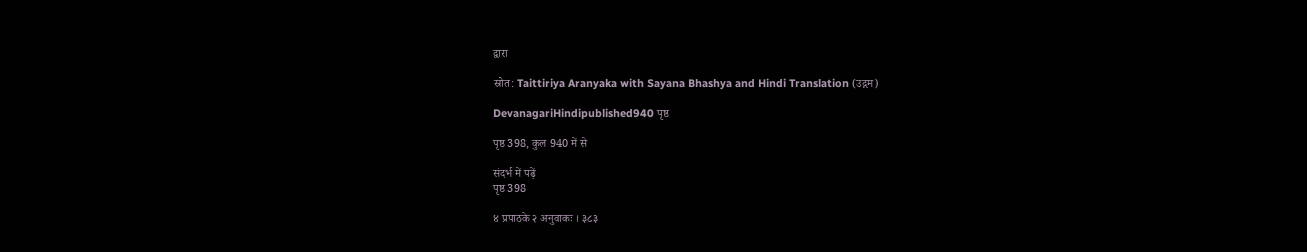द्वारा

स्रोत: Taittiriya Aranyaka with Sayana Bhashya and Hindi Translation (उद्गम)

DevanagariHindipublished940 पृष्ठ

पृष्ठ 398, कुल 940 में से

संदर्भ में पढ़ें
पृष्ठ 398

४ प्रपाठके २ अनुवाकः । ३८३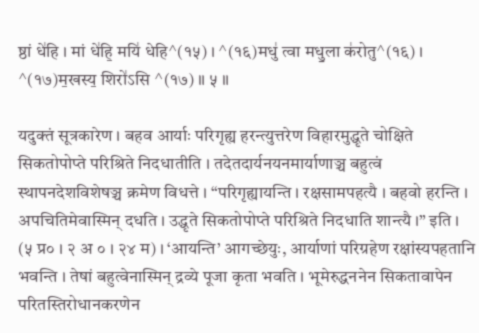ष्ठां धे॑हि । मां धे॑हि॒ मयि॑ धेहि^(१५) । ^(१६)मधु॑ त्वा मधु॒ला क॑रोतु^(१६) । ^(१७)म॒खस्य॒ शिरो॑ऽसि ^(१७) ॥ ५ ॥

यदुक्तं सूत्रकारेण । बहव आर्याः परिगृह्य हरन्त्युत्तरेण विहारमुद्धृते चोक्षिते सिकतोपोप्ते परिश्रिते निदधातीति । तदेतदार्यनयनमार्याणाञ्च बहुत्वं स्थापनदेशविशेषञ्च क्रमेण विधत्ते । “परिगृह्यायन्ति । रक्षसामपहत्यै । बहवो हरन्ति । अपचितिमेवास्मिन् दधति । उद्धृते सिकतोपोप्ते परिश्रिते निदधाति शान्त्यै ।” इति । (५ प्र० । २ अ ० । २४ म) । ‘आयन्ति’ आगच्छेयुः, आर्याणां परिग्रहेण रक्षांस्यपहतानि भवन्ति । तेषां बहुत्वेनास्मिन् द्रव्ये पूजा कृता भवति । भूमेरुद्धननेन सिकतावापेन परितस्तिरोधानकरणेन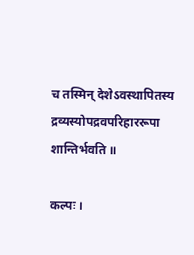च तस्मिन् देशेऽवस्थापितस्य द्रव्यस्योपद्रवपरिहाररूपा शान्तिर्भवति ॥

कल्पः ।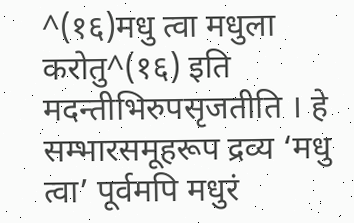^(१६)मधु त्वा मधुला करोतु^(१६) इति मदन्तीभिरुपसृजतीति । हे सम्भारसमूहरूप द्रव्य ‘मधु त्वा’ पूर्वमपि मधुरं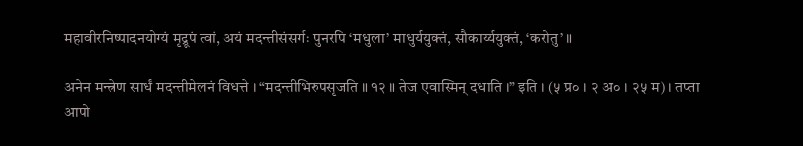महावीरनिष्पादनयोग्यं मृद्रूपं त्वां, अयं मदन्तीसंसर्गः पुनरपि ‘मधुला’ माधुर्ययुक्तं, सौकार्य्ययुक्तं, ‘करोतु’ ॥

अनेन मन्त्रेण सार्धं मदन्तीमेलनं विधत्ते । “मदन्तीभिरुपसृजति ॥ १२ ॥ तेज एवास्मिन् दधाति ।” इति । (५ प्र० । २ अ० । २५ म) । तप्ता आपो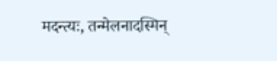मदन्त्यः, तन्मेलनादस्मिन्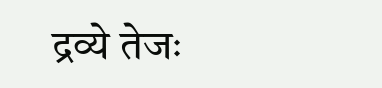द्रव्ये तेजः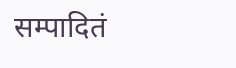सम्पादितं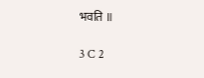भवति ॥

3 C 2